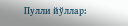Пулли йўллар: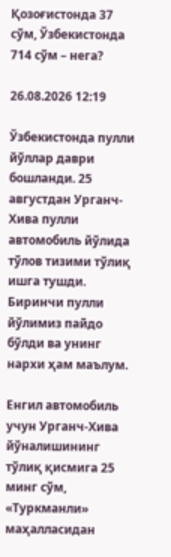Қозоғистонда 37 сўм, Ўзбекистонда 714 сўм – нега?

26.08.2026 12:19

Ўзбекистонда пулли йўллар даври бошланди. 25 августдан Урганч-Хива пулли автомобиль йўлида тўлов тизими тўлиқ ишга тушди. Биринчи пулли йўлимиз пайдо бўлди ва унинг нархи ҳам маълум.

Енгил автомобиль учун Урганч-Хива йўналишининг тўлиқ қисмига 25 минг сўм, «Туркманли» маҳалласидан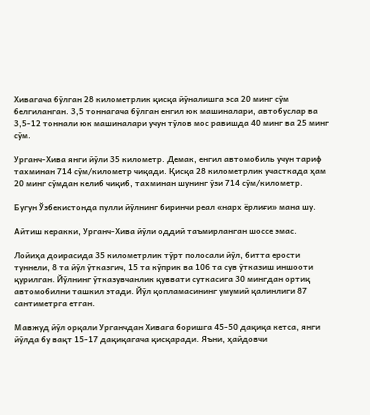Хивагача бўлган 28 километрлик қисқа йўналишга эса 20 минг сўм белгиланган. 3,5 тоннагача бўлган енгил юк машиналари, автобуслар ва 3,5-12 тоннали юк машиналари учун тўлов мос равишда 40 минг ва 25 минг сўм.

Урганч-Хива янги йўли 35 километр. Демак, енгил автомобиль учун тариф тахминан 714 сўм/километр чиқади. Қисқа 28 километрлик участкада ҳам 20 минг сўмдан келиб чиқиб, тахминан шунинг ўзи 714 сўм/километр.

Бугун Ўзбекистонда пулли йўлнинг биринчи реал «нарх ёрлиғи» мана шу.

Айтиш керакки, Урганч-Хива йўли оддий таъмирланган шоссе эмас.

Лойиҳа доирасида 35 километрлик тўрт полосали йўл, битта ерости туннели, 8 та йўл ўтказгич, 15 та кўприк ва 106 та сув ўтказиш иншооти қурилган. Йўлнинг ўтказувчанлик қуввати суткасига 30 мингдан ортиқ автомобилни ташкил этади. Йўл қопламасининг умумий қалинлиги 87 сантиметрга етган.

Мавжуд йўл орқали Урганчдан Хивага боришга 45-50 дақиқа кетса, янги йўлда бу вақт 15-17 дақиқагача қисқаради. Яъни, ҳайдовчи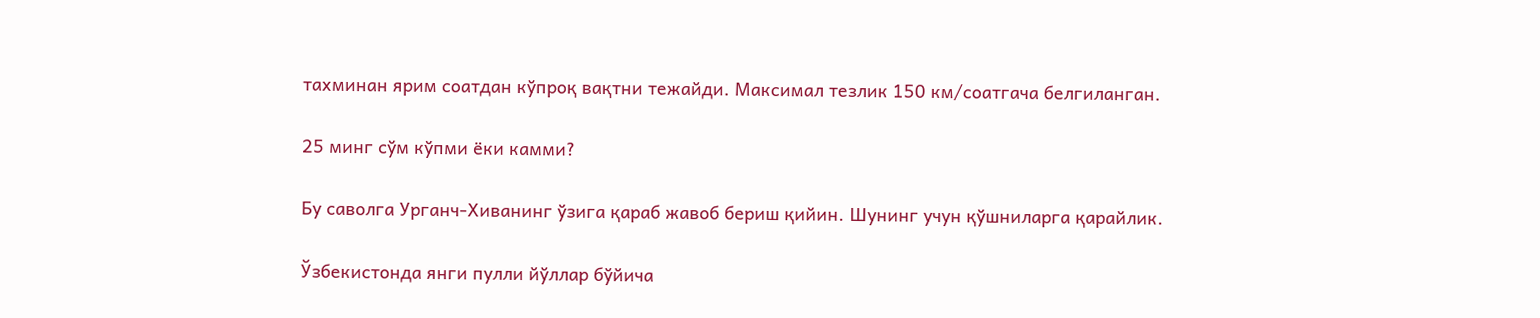тахминан ярим соатдан кўпроқ вақтни тежайди. Максимал тезлик 150 км/соатгача белгиланган.

25 минг сўм кўпми ёки камми?

Бу саволга Урганч-Хиванинг ўзига қараб жавоб бериш қийин. Шунинг учун қўшниларга қарайлик.

Ўзбекистонда янги пулли йўллар бўйича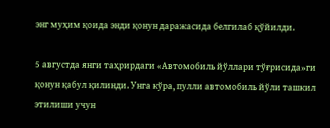энг муҳим қоида энди қонун даражасида белгилаб қўйилди.

5 августда янги таҳрирдаги «Автомобиль йўллари тўғрисида»ги қонун қабул қилинди. Унга кўра, пулли автомобиль йўли ташкил этилиши учун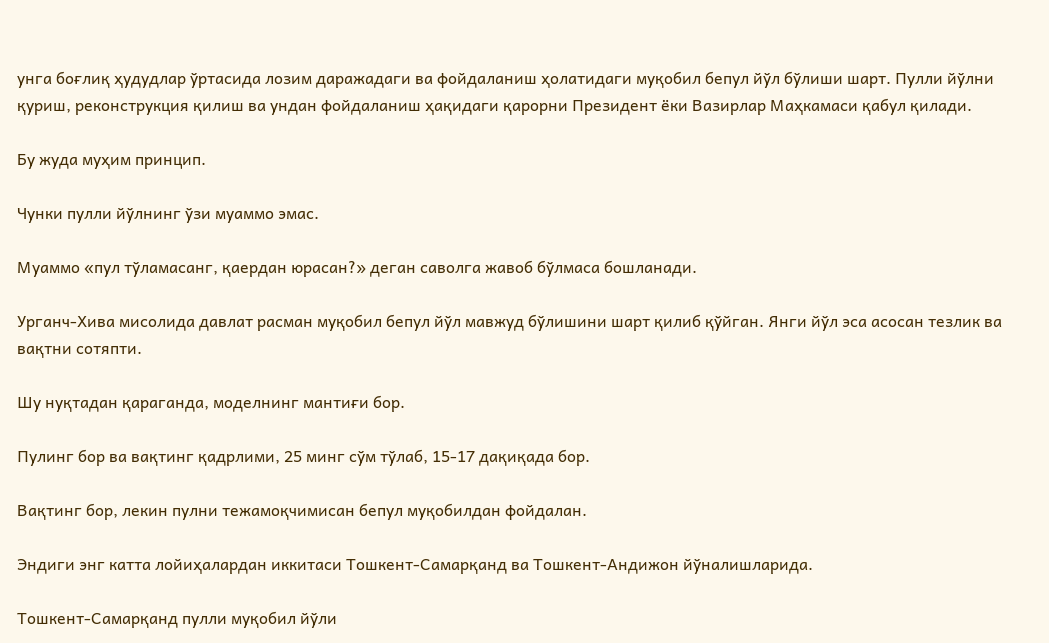унга боғлиқ ҳудудлар ўртасида лозим даражадаги ва фойдаланиш ҳолатидаги муқобил бепул йўл бўлиши шарт. Пулли йўлни қуриш, реконструкция қилиш ва ундан фойдаланиш ҳақидаги қарорни Президент ёки Вазирлар Маҳкамаси қабул қилади.

Бу жуда муҳим принцип.

Чунки пулли йўлнинг ўзи муаммо эмас.

Муаммо «пул тўламасанг, қаердан юрасан?» деган саволга жавоб бўлмаса бошланади.

Урганч-Хива мисолида давлат расман муқобил бепул йўл мавжуд бўлишини шарт қилиб қўйган. Янги йўл эса асосан тезлик ва вақтни сотяпти.

Шу нуқтадан қараганда, моделнинг мантиғи бор.

Пулинг бор ва вақтинг қадрлими, 25 минг сўм тўлаб, 15-17 дақиқада бор.

Вақтинг бор, лекин пулни тежамоқчимисан бепул муқобилдан фойдалан.

Эндиги энг катта лойиҳалардан иккитаси Тошкент-Самарқанд ва Тошкент-Андижон йўналишларида.

Тошкент-Самарқанд пулли муқобил йўли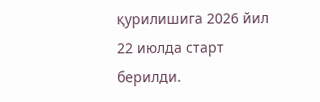қурилишига 2026 йил 22 июлда старт берилди.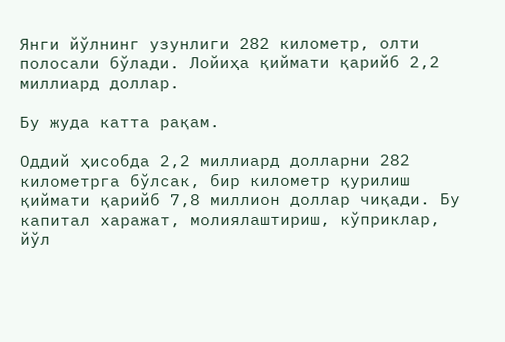Янги йўлнинг узунлиги 282 километр, олти полосали бўлади. Лойиҳа қиймати қарийб 2,2 миллиард доллар.

Бу жуда катта рақам.

Оддий ҳисобда 2,2 миллиард долларни 282 километрга бўлсак, бир километр қурилиш қиймати қарийб 7,8 миллион доллар чиқади. Бу капитал харажат, молиялаштириш, кўприклар, йўл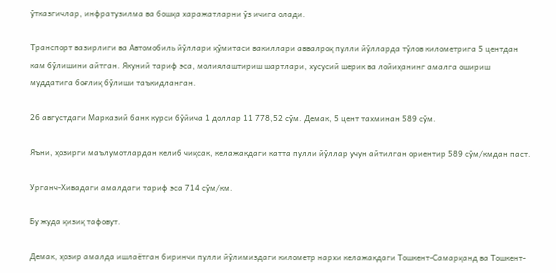ўтказгичлар, инфратузилма ва бошқа харажатларни ўз ичига олади.

Транспорт вазирлиги ва Автомобиль йўллари қўмитаси вакиллари аввалроқ пулли йўлларда тўлов километрига 5 центдан кам бўлишини айтган. Якуний тариф эса, молиялаштириш шартлари, хусусий шерик ва лойиҳанинг амалга ошириш муддатига боғлиқ бўлиши таъкидланган.

26 августдаги Марказий банк курси бўйича 1 доллар 11 778,52 сўм. Демак, 5 цент тахминан 589 сўм.

Яъни, ҳозирги маълумотлардан келиб чиқсак, келажакдаги катта пулли йўллар учун айтилган ориентир 589 сўм/кмдан паст.

Урганч-Хивадаги амалдаги тариф эса 714 сўм/км.

Бу жуда қизиқ тафовут.

Демак, ҳозир амалда ишлаётган биринчи пулли йўлимиздаги километр нархи келажакдаги Тошкент-Самарқанд ва Тошкент-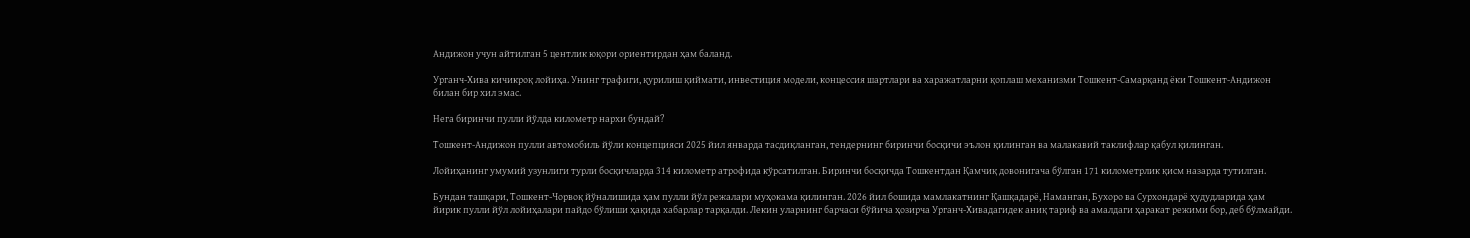Андижон учун айтилган 5 центлик юқори ориентирдан ҳам баланд.

Урганч-Хива кичикроқ лойиҳа. Унинг трафиги, қурилиш қиймати, инвестиция модели, концессия шартлари ва харажатларни қоплаш механизми Тошкент-Самарқанд ёки Тошкент-Андижон билан бир хил эмас.

Нега биринчи пулли йўлда километр нархи бундай?

Тошкент-Андижон пулли автомобиль йўли концепцияси 2025 йил январда тасдиқланган, тендернинг биринчи босқичи эълон қилинган ва малакавий таклифлар қабул қилинган.

Лойиҳанинг умумий узунлиги турли босқичларда 314 километр атрофида кўрсатилган. Биринчи босқичда Тошкентдан Қамчиқ довонигача бўлган 171 километрлик қисм назарда тутилган.

Бундан ташқари, Тошкент-Чорвоқ йўналишида ҳам пулли йўл режалари муҳокама қилинган. 2026 йил бошида мамлакатнинг Қашқадарё, Наманган, Бухоро ва Сурхондарё ҳудудларида ҳам йирик пулли йўл лойиҳалари пайдо бўлиши ҳақида хабарлар тарқалди. Лекин уларнинг барчаси бўйича ҳозирча Урганч-Хивадагидек аниқ тариф ва амалдаги ҳаракат режими бор, деб бўлмайди.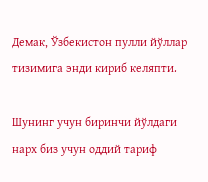Демак, Ўзбекистон пулли йўллар тизимига энди кириб келяпти.

Шунинг учун биринчи йўлдаги нарх биз учун оддий тариф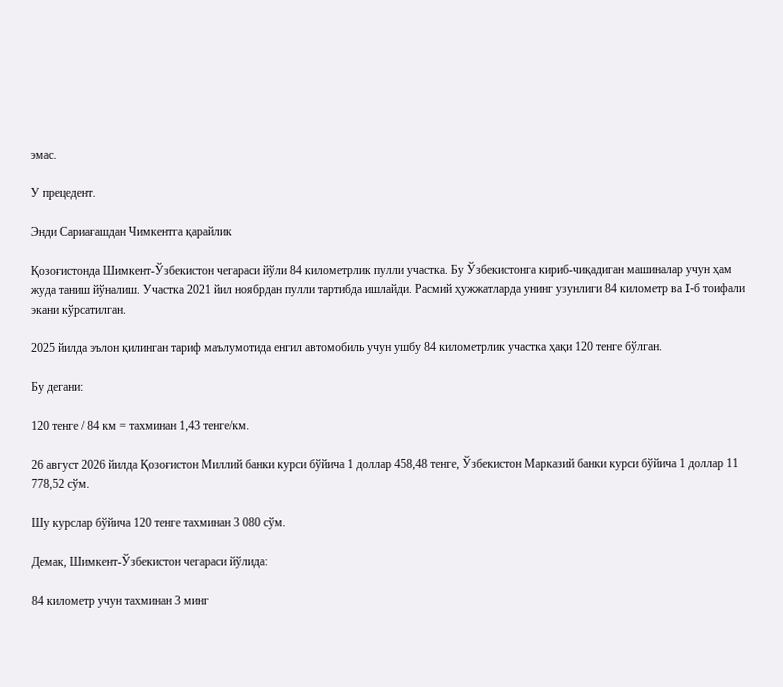эмас.

У прецедент.

Энди Сариағашдан Чимкентга қарайлик

Қозоғистонда Шимкент-Ўзбекистон чегараси йўли 84 километрлик пулли участка. Бу Ўзбекистонга кириб-чиқадиган машиналар учун ҳам жуда таниш йўналиш. Участка 2021 йил ноябрдан пулли тартибда ишлайди. Расмий ҳужжатларда унинг узунлиги 84 километр ва I-б тоифали экани кўрсатилган.

2025 йилда эълон қилинган тариф маълумотида енгил автомобиль учун ушбу 84 километрлик участка ҳақи 120 тенге бўлган.

Бу дегани:

120 тенге / 84 км = тахминан 1,43 тенге/км.

26 август 2026 йилда Қозоғистон Миллий банки курси бўйича 1 доллар 458,48 тенге, Ўзбекистон Марказий банки курси бўйича 1 доллар 11 778,52 сўм.

Шу курслар бўйича 120 тенге тахминан 3 080 сўм.

Демак, Шимкент-Ўзбекистон чегараси йўлида:

84 километр учун тахминан 3 минг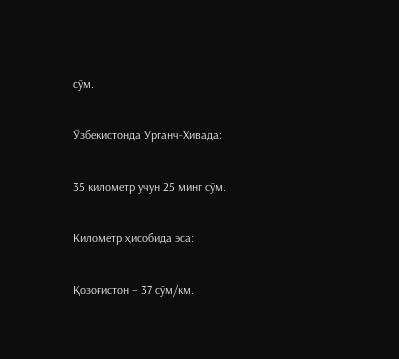сўм.

Ўзбекистонда Урганч-Хивада:

35 километр учун 25 минг сўм.

Километр ҳисобида эса:

Қозоғистон – 37 сўм/км.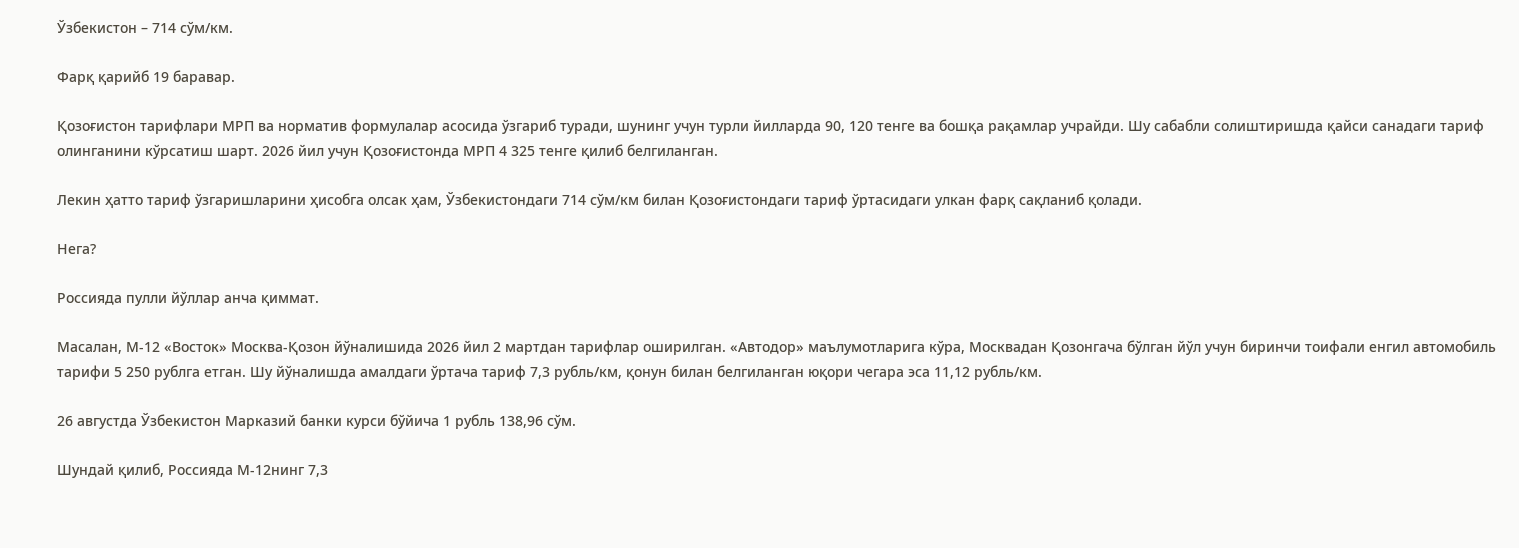Ўзбекистон – 714 сўм/км.

Фарқ қарийб 19 баравар.

Қозоғистон тарифлари МРП ва норматив формулалар асосида ўзгариб туради, шунинг учун турли йилларда 90, 120 тенге ва бошқа рақамлар учрайди. Шу сабабли солиштиришда қайси санадаги тариф олинганини кўрсатиш шарт. 2026 йил учун Қозоғистонда МРП 4 325 тенге қилиб белгиланган.

Лекин ҳатто тариф ўзгаришларини ҳисобга олсак ҳам, Ўзбекистондаги 714 сўм/км билан Қозоғистондаги тариф ўртасидаги улкан фарқ сақланиб қолади.

Нега?

Россияда пулли йўллар анча қиммат.

Масалан, М-12 «Восток» Москва-Қозон йўналишида 2026 йил 2 мартдан тарифлар оширилган. «Автодор» маълумотларига кўра, Москвадан Қозонгача бўлган йўл учун биринчи тоифали енгил автомобиль тарифи 5 250 рублга етган. Шу йўналишда амалдаги ўртача тариф 7,3 рубль/км, қонун билан белгиланган юқори чегара эса 11,12 рубль/км.

26 августда Ўзбекистон Марказий банки курси бўйича 1 рубль 138,96 сўм.

Шундай қилиб, Россияда М-12нинг 7,3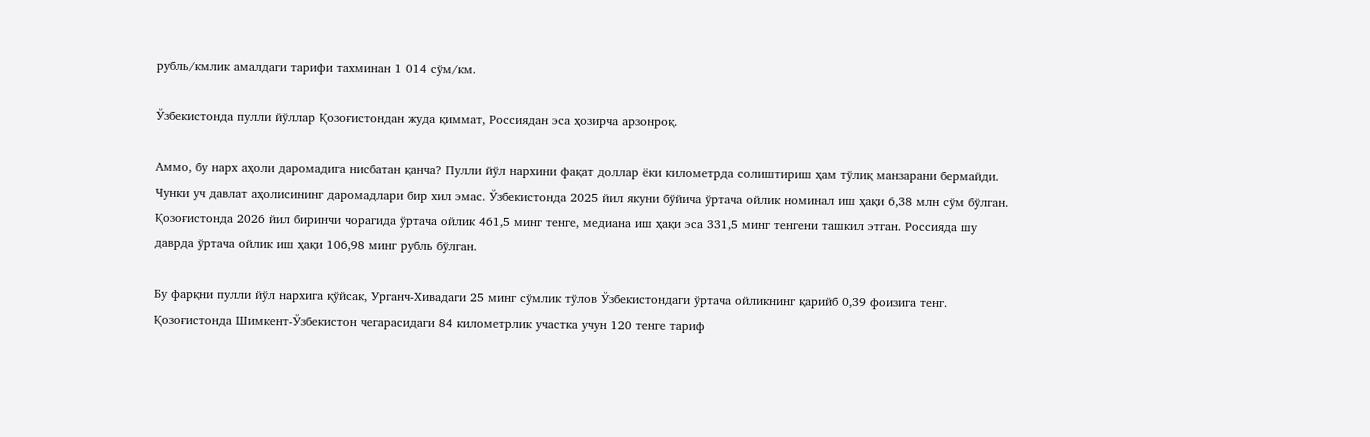рубль/кмлик амалдаги тарифи тахминан 1 014 сўм/км.

Ўзбекистонда пулли йўллар Қозоғистондан жуда қиммат, Россиядан эса ҳозирча арзонроқ.

Аммо, бу нарх аҳоли даромадига нисбатан қанча? Пулли йўл нархини фақат доллар ёки километрда солиштириш ҳам тўлиқ манзарани бермайди. Чунки уч давлат аҳолисининг даромадлари бир хил эмас. Ўзбекистонда 2025 йил якуни бўйича ўртача ойлик номинал иш ҳақи 6,38 млн сўм бўлган. Қозоғистонда 2026 йил биринчи чорагида ўртача ойлик 461,5 минг тенге, медиана иш ҳақи эса 331,5 минг тенгени ташкил этган. Россияда шу даврда ўртача ойлик иш ҳақи 106,98 минг рубль бўлган.

Бу фарқни пулли йўл нархига қўйсак, Урганч-Хивадаги 25 минг сўмлик тўлов Ўзбекистондаги ўртача ойликнинг қарийб 0,39 фоизига тенг. Қозоғистонда Шимкент-Ўзбекистон чегарасидаги 84 километрлик участка учун 120 тенге тариф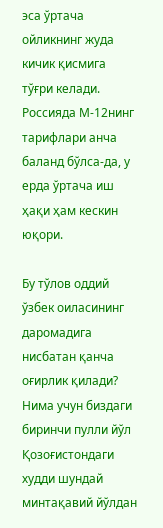эса ўртача ойликнинг жуда кичик қисмига тўғри келади. Россияда М-12нинг тарифлари анча баланд бўлса-да, у ерда ўртача иш ҳақи ҳам кескин юқори.

Бу тўлов оддий ўзбек оиласининг даромадига нисбатан қанча оғирлик қилади? Нима учун биздаги биринчи пулли йўл Қозоғистондаги худди шундай минтақавий йўлдан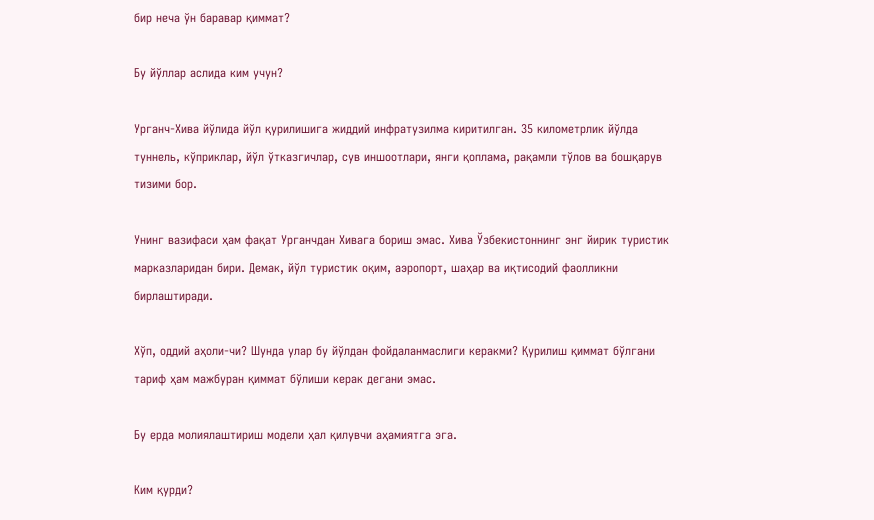бир неча ўн баравар қиммат?

Бу йўллар аслида ким учун?

Урганч-Хива йўлида йўл қурилишига жиддий инфратузилма киритилган. 35 километрлик йўлда туннель, кўприклар, йўл ўтказгичлар, сув иншоотлари, янги қоплама, рақамли тўлов ва бошқарув тизими бор.

Унинг вазифаси ҳам фақат Урганчдан Хивага бориш эмас. Хива Ўзбекистоннинг энг йирик туристик марказларидан бири. Демак, йўл туристик оқим, аэропорт, шаҳар ва иқтисодий фаолликни бирлаштиради.

Хўп, оддий аҳоли-чи? Шунда улар бу йўлдан фойдаланмаслиги керакми? Қурилиш қиммат бўлгани тариф ҳам мажбуран қиммат бўлиши керак дегани эмас.

Бу ерда молиялаштириш модели ҳал қилувчи аҳамиятга эга.

Ким қурди?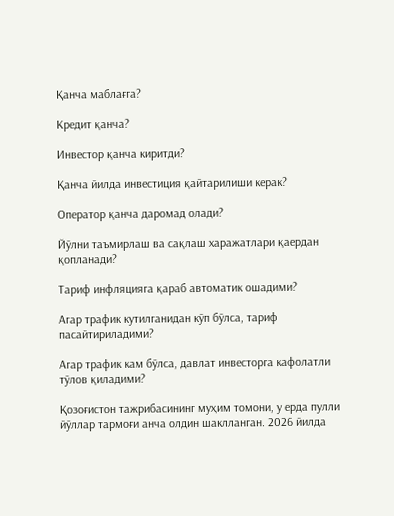Қанча маблағга?

Кредит қанча?

Инвестор қанча киритди?

Қанча йилда инвестиция қайтарилиши керак?

Оператор қанча даромад олади?

Йўлни таъмирлаш ва сақлаш харажатлари қаердан қопланади?

Тариф инфляцияга қараб автоматик ошадими?

Агар трафик кутилганидан кўп бўлса, тариф пасайтириладими?

Агар трафик кам бўлса, давлат инвесторга кафолатли тўлов қиладими?

Қозоғистон тажрибасининг муҳим томони, у ерда пулли йўллар тармоғи анча олдин шаклланган. 2026 йилда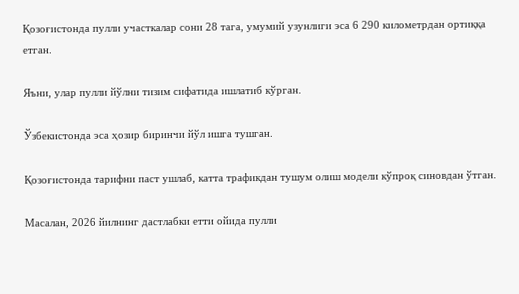Қозоғистонда пулли участкалар сони 28 тага, умумий узунлиги эса 6 290 километрдан ортиққа етган.

Яъни, улар пулли йўлни тизим сифатида ишлатиб кўрган.

Ўзбекистонда эса ҳозир биринчи йўл ишга тушган.

Қозоғистонда тарифни паст ушлаб, катта трафикдан тушум олиш модели кўпроқ синовдан ўтган.

Масалан, 2026 йилнинг дастлабки етти ойида пулли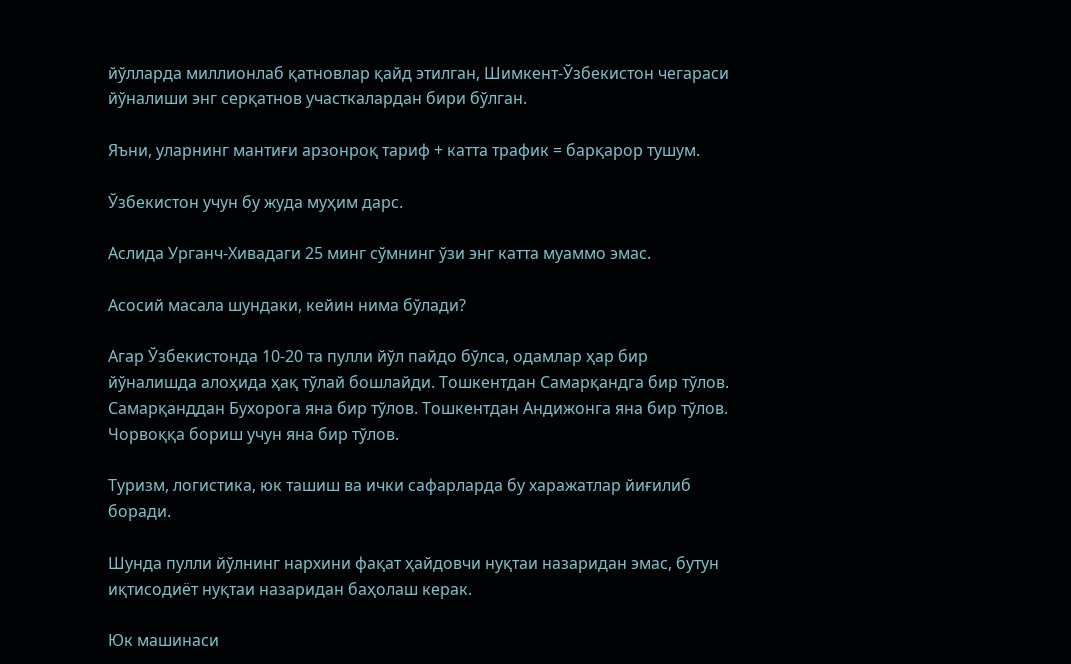йўлларда миллионлаб қатновлар қайд этилган, Шимкент-Ўзбекистон чегараси йўналиши энг серқатнов участкалардан бири бўлган.

Яъни, уларнинг мантиғи арзонроқ тариф + катта трафик = барқарор тушум.

Ўзбекистон учун бу жуда муҳим дарс.

Аслида Урганч-Хивадаги 25 минг сўмнинг ўзи энг катта муаммо эмас.

Асосий масала шундаки, кейин нима бўлади?

Агар Ўзбекистонда 10-20 та пулли йўл пайдо бўлса, одамлар ҳар бир йўналишда алоҳида ҳақ тўлай бошлайди. Тошкентдан Самарқандга бир тўлов. Самарқанддан Бухорога яна бир тўлов. Тошкентдан Андижонга яна бир тўлов. Чорвоққа бориш учун яна бир тўлов.

Туризм, логистика, юк ташиш ва ички сафарларда бу харажатлар йиғилиб боради.

Шунда пулли йўлнинг нархини фақат ҳайдовчи нуқтаи назаридан эмас, бутун иқтисодиёт нуқтаи назаридан баҳолаш керак.

Юк машинаси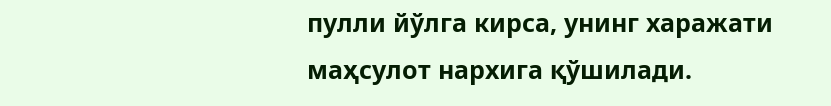пулли йўлга кирса, унинг харажати маҳсулот нархига қўшилади.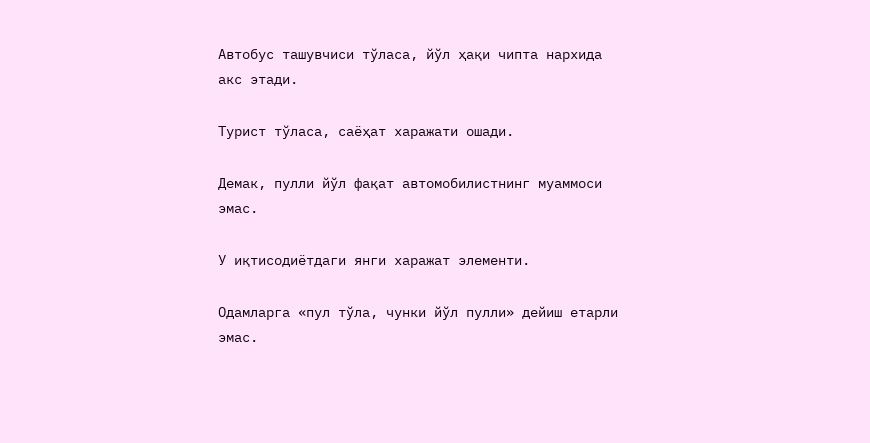Автобус ташувчиси тўласа, йўл ҳақи чипта нархида акс этади.

Турист тўласа, саёҳат харажати ошади.

Демак, пулли йўл фақат автомобилистнинг муаммоси эмас.

У иқтисодиётдаги янги харажат элементи.

Одамларга «пул тўла, чунки йўл пулли» дейиш етарли эмас.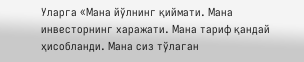Уларга «Мана йўлнинг қиймати. Мана инвесторнинг харажати. Мана тариф қандай ҳисобланди. Мана сиз тўлаган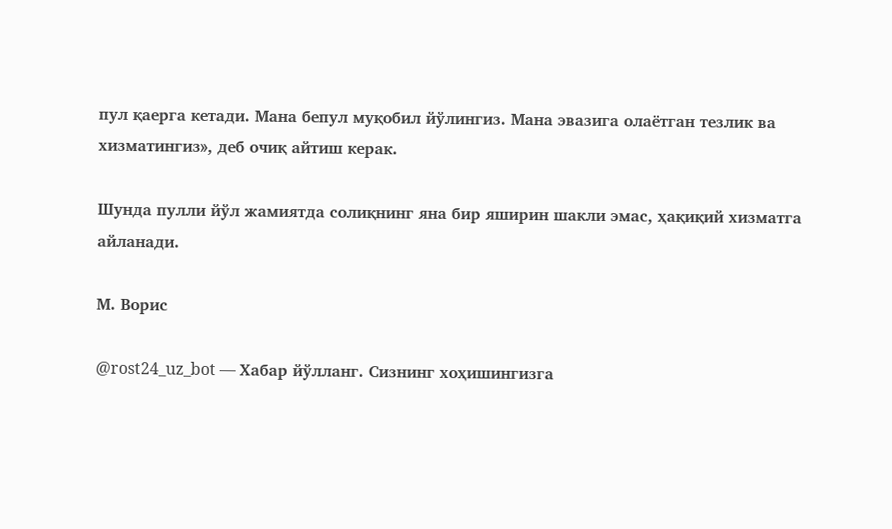пул қаерга кетади. Мана бепул муқобил йўлингиз. Мана эвазига олаётган тезлик ва хизматингиз», деб очиқ айтиш керак.

Шунда пулли йўл жамиятда солиқнинг яна бир яширин шакли эмас, ҳақиқий хизматга айланади.

М. Ворис

@rost24_uz_bot — Хабар йўлланг. Сизнинг хоҳишингизга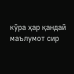кўра ҳар қандай маълумот сир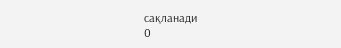сақланади
0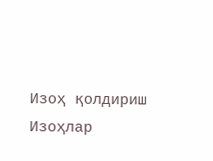Изоҳ қолдириш
Изоҳлар